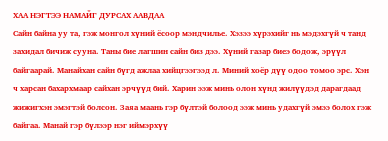ХАА НЭГТЭЭ НАМАЙГ ДУРСАХ ААВДАА
Сайн байна уу та, гэж монгол хүний ёсоор мэндчилье. Хэзээ хүрэхийг нь мэдэхгүй ч танд захидал бичиж сууна. Таны бие лагшин сайн биз дээ. Хүний газар биеэ бодож, эрүүл байгаарай. Манайхан сайн бүгд ажлаа хийцгээгээд л. Миний хоёр дүү одоо томоо эрс. Хэн ч харсан бахархмаар сайхан эрчүүд бий. Харин ээж минь олон хүнд жилүүдэд дарагдаад жижигхэн эмэгтэй болсон. Заяа маань гэр бүлтэй болоод ээж минь удахгүй эмээ болох гэж байгаа. Манай гэр бүлээр нэг иймэрхүү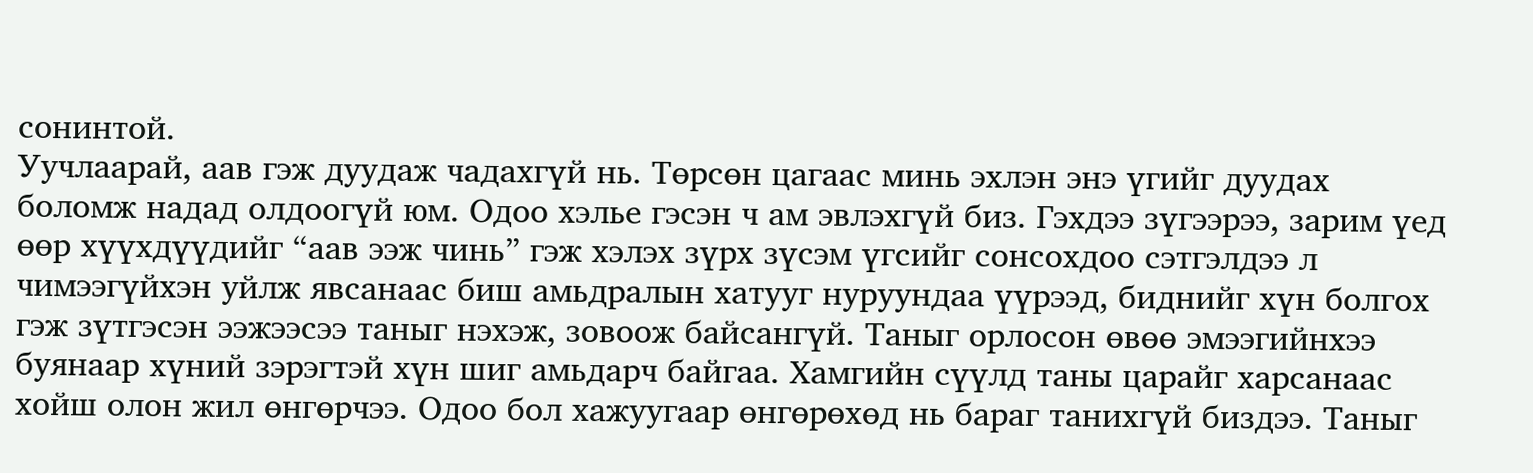сонинтой.
Уучлаарай, аав гэж дуудаж чадахгүй нь. Төрсөн цагаас минь эхлэн энэ үгийг дуудах боломж надад олдоогүй юм. Одоо хэлье гэсэн ч ам эвлэхгүй биз. Гэхдээ зүгээрээ, зарим үед өөр хүүхдүүдийг “аав ээж чинь” гэж хэлэх зүрх зүсэм үгсийг сонсохдоо сэтгэлдээ л чимээгүйхэн уйлж явсанаас биш амьдралын хатууг нуруундаа үүрээд, биднийг хүн болгох гэж зүтгэсэн ээжээсээ таныг нэхэж, зовоож байсангүй. Таныг орлосон өвөө эмээгийнхээ буянаар хүний зэрэгтэй хүн шиг амьдарч байгаа. Хамгийн сүүлд таны царайг харсанаас хойш олон жил өнгөрчээ. Одоо бол хажуугаар өнгөрөхөд нь бараг танихгүй биздээ. Таныг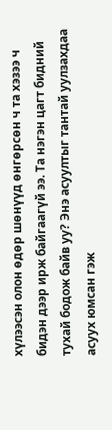хүлээсэн олон өдөр шөнүүд өнгөрсөн ч та хэзээ ч бидэн дээр ирж байгаагүй ээ. Та нэгэн цагт бидний тухай бодож байв уу? Энэ асуултыг тантай уулзахдаа асуух юмсан гэж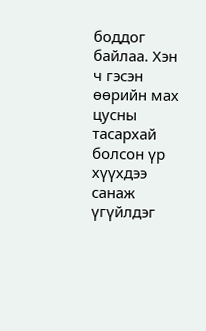боддог байлаа. Хэн ч гэсэн өөрийн мах цусны тасархай болсон үр хүүхдээ санаж үгүйлдэг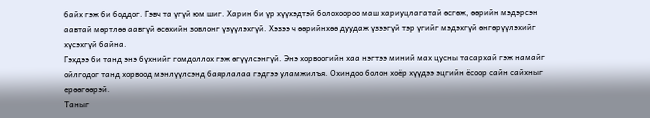байх гэж би боддог. Гэвч та үгүй юм шиг. Харин би үр хүүхэдтэй болохоороо маш хариуцлагатай өсгөж, өөрийн мэдэрсэн аавтай мөртлөө аавгүй өсөхийн зовлонг үзүүлэхгүй. Хэзээ ч өөрийнхөө дуудаж үзээгүй тэр үгийг мэдэхгүй өнгөрүүлэхийг хүсэхгүй байна.
Гэхдээ би танд энэ бүхнийг гомдоллох гэж өгүүлсэнгүй. Энэ хорвоогийн хаа нэгтээ миний мах цусны тасархай гэж намайг ойлгодог танд хорвоод мэнлүүлсэнд баярлалаа гэдгээ уламжилъя. Охиндоо болон хоёр хүүдээ эцгийн ёсоор сайн сайхныг ерөөгөөрэй.
Таныг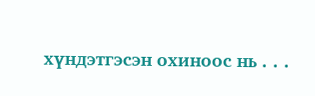хүндэтгэсэн охиноос нь . . .